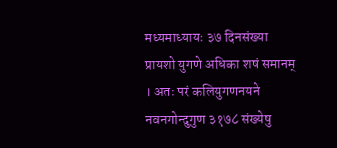मध्यमाध्यायः ३७ दिनसंख्या प्रायशो युगणे अधिका शषं समानम् । अतः परं कलियुगणनयने नवनगोन्दुगुण ३१७८ संख्येषु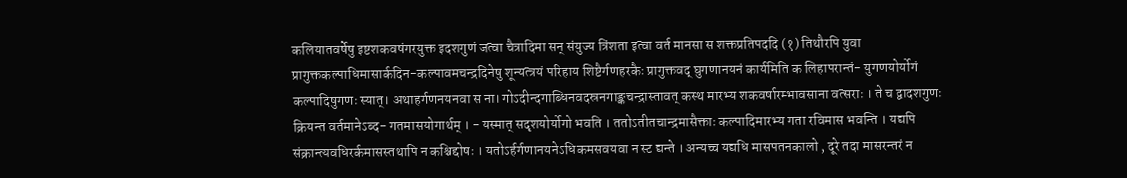कलियातवर्षेषु इष्टशकवषंगरयुक्त इदशगुणं जत्वा चैत्रादिमा सन् संयुज्य त्रिंशता इत्वा वर्त मानसा स शक्तप्रतिपददि (१) तिथौरपि युवा प्रागुक्तकल्पाधिमासार्कदिन-कल्पावमचन्द्रदिनेषु शून्यत्त्रयं परिहाय शिष्टैर्गणहरकैः प्रागुक्तवद् घुगणानयनं कार्यमिति क लिहापरान्तं- युगणयोर्योगं कल्पादिषुगणः स्यात्। अथाहर्गणनयनवा स ना। गोऽदीन्दगाब्धिनवदस्रनगाङ्कचन्द्रास्तावत् कस्थ मारभ्य शकवर्षारम्भावसाना वत्सराः । ते च द्वादशगुणः क्रियन्त वर्तमानेऽब्द- गतमासयोगार्थम् । - यस्मात् सदृशयोर्योगो भवति । ततोऽतीतचान्द्रमासैक्ताः कल्पादिमारभ्य गता रविमास भवन्ति । यद्यपि संक्रान्त्यवधिरर्कमासस्तथापि न कश्चिद्दोषः । यतोऽर्हर्गणानयनेऽधिकमसवयवा न स्ट द्यन्ते । अन्यच्च यद्यधि मासपतनकालो , दूरे तदा मासरन्तरं न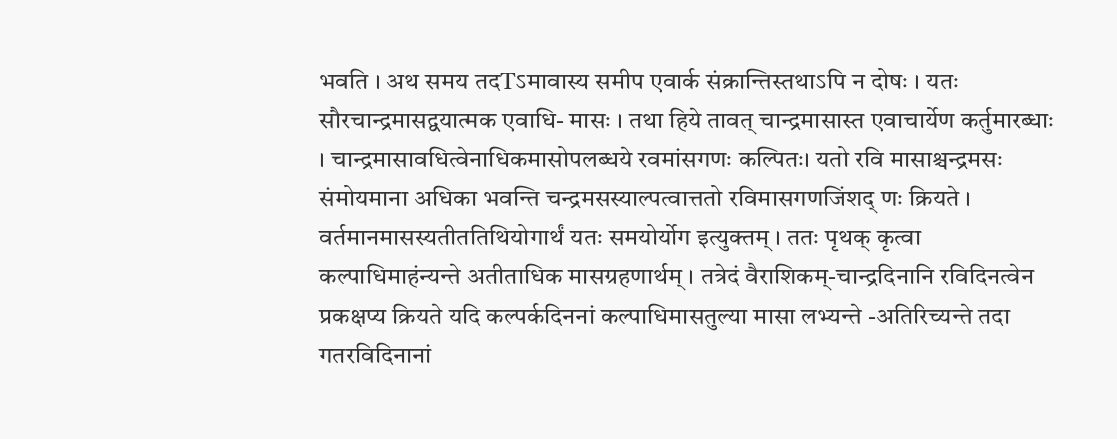भवति । अथ समय तदTऽमावास्य समीप एवार्क संक्रान्तिस्तथाऽपि न दोषः । यतः सौरचान्द्रमासद्वयात्मक एवाधि- मासः । तथा हिये तावत् चान्द्रमासास्त एवाचार्येण कर्तुमारब्धाः । चान्द्रमासावधित्वेनाधिकमासोपलब्धये रवमांसगणः कल्पितः। यतो रवि मासाश्चन्द्रमसः संमोयमाना अधिका भवन्ति चन्द्रमसस्याल्पत्वात्ततो रविमासगणजिंशद् णः क्रियते । वर्तमानमासस्यतीततिथियोगार्थं यतः समयोर्योग इत्युक्तम् । ततः पृथक् कृत्वा कल्पाधिमाहंन्यन्ते अतीताधिक मासग्रहणार्थम् । तत्रेदं वैराशिकम्-चान्द्रदिनानि रविदिनत्वेन प्रकक्षप्य क्रियते यदि कल्पर्कदिननां कल्पाधिमासतुल्या मासा लभ्यन्ते -अतिरिच्यन्ते तदा गतरविदिनानां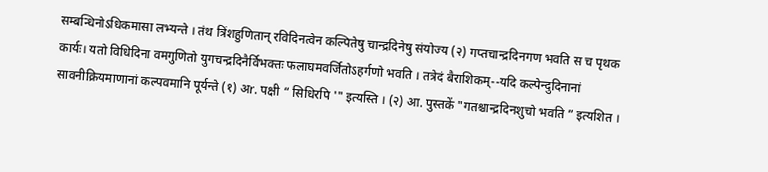सम्बन्धिनोऽधिकमासा लभ्यन्ते । तंथ त्रिंशहुणितान् रविदिनत्वेन कल्पितेषु चान्द्रदिनेषु संयोज्य (२) गप्तचान्द्रदिनगण भवति स च पृथक कार्यः। यतो विधिदिना वमगुणितो युगचन्द्रदिनैर्विभक्तः फलाघमवर्जितोऽहर्गणो भवति । तत्रेदं बैराशिकम्--यदि कल्पेन्दुदिनानां सावनीक्रियमाणानां कल्पवमानि पूर्यन्ते (१) अr. पक्षी “ सिधिरपि '" इत्यस्ति । (२) आ. पुस्तकें "गतश्चान्द्रदिनशुचो भवति ” इत्यशित ।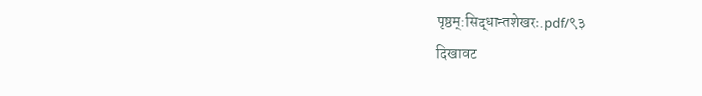पृष्ठम्:सिद्धान्तशेखरः.pdf/९३
दिखावट